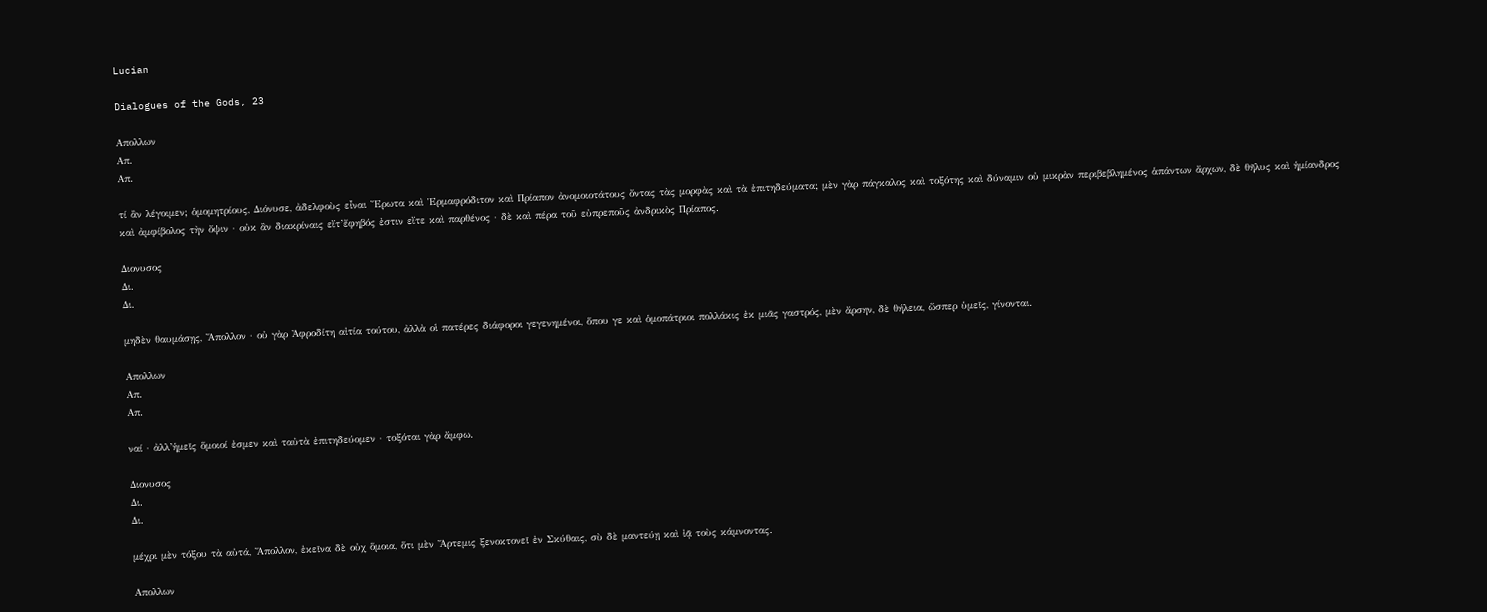Lucian

Dialogues of the Gods, 23

Απολλων
Απ.
Απ.

τί ἂν λέγοιμεν; ὁμομητρίους, Διόνυσε, ἀδελφοὺς εἶναι Ἔρωτα καὶ Ἑρμαφρόδιτον καὶ Πρίαπον ἀνομοιοτάτους ὄντας τὰς μορφὰς καὶ τὰ ἐπιτηδεύματα; μὲν γὰρ πάγκαλος καὶ τοξότης καὶ δύναμιν οὐ μικρὰν περιβεβλημένος ἁπάντων ἄρχων, δὲ θῆλυς καὶ ἡμίανδρος καὶ ἀμφίβολος τὴν ὄψιν · οὐκ ἂν διακρίναις εἴτ’ἔφηβός ἐστιν εἴτε καὶ παρθένος · δὲ καὶ πέρα τοῦ εὐπρεποῦς ἀνδρικὸς Πρίαπος.

Διονυσος
Δι.
Δι.

μηδὲν θαυμάσῃς, Ἄπολλον · οὐ γὰρ Ἀφροδίτη αἰτία τούτου, ἀλλὰ οἱ πατέρες διάφοροι γεγενημένοι, ὅπου γε καὶ ὁμοπάτριοι πολλάκις ἐκ μιᾶς γαστρός, μὲν ἄρσην, δὲ θήλεια, ὥσπερ ὑμεῖς, γίνονται.

Απολλων
Απ.
Απ.

ναί · ἀλλ’ἡμεῖς ὅμοιοί ἐσμεν καὶ ταὐτὰ ἐπιτηδεύομεν · τοξόται γὰρ ἄμφω.

Διονυσος
Δι.
Δι.

μέχρι μὲν τόξου τὰ αὐτά, Ἄπολλον, ἐκεῖνα δὲ οὐχ ὅμοια, ὅτι μὲν Ἄρτεμις ξενοκτονεῖ ἐν Σκύθαις, σὺ δὲ μαντεύῃ καὶ ἰᾷ τοὺς κάμνοντας.

Απολλων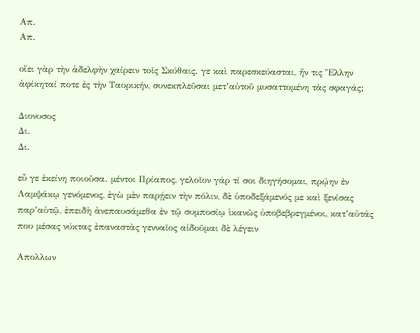Απ.
Απ.

οἴει γὰρ τὴν ἀδελφὴν χαίρειν τοῖς Σκύθαις. γε καὶ παρεσκεύασται, ἤν τις Ἕλλην ἀφίκηταί ποτε ἐς τὴν Ταυρικήν, συνεκπλεῦσαι μετ’αὐτοῦ μυσαττομένη τὰς σφαγάς;

Διονυσος
Δι.
Δι.

εὖ γε ἐκείνη ποιοῦσα. μέντοι Πρίαπος, γελοῖον γάρ τί σοι διηγήσομαι, πρῴην ἐν Λαμψάκῳ γενόμενος, ἐγὼ μὲν παρῄειν τὴν πόλιν, δὲ ὑποδεξάμενός με καὶ ξενίσας παρ’αὑτῷ, ἐπειδὴ ἀνεπαυσάμεθα ἐν τῷ συμποσίῳ ἱκανῶς ὑποβεβρεγμένοι, κατ’αὐτάς που μέσας νύκτας ἐπαναστὰς γενναῖος αἰδοῦμαι δὲ λέγειν

Απολλων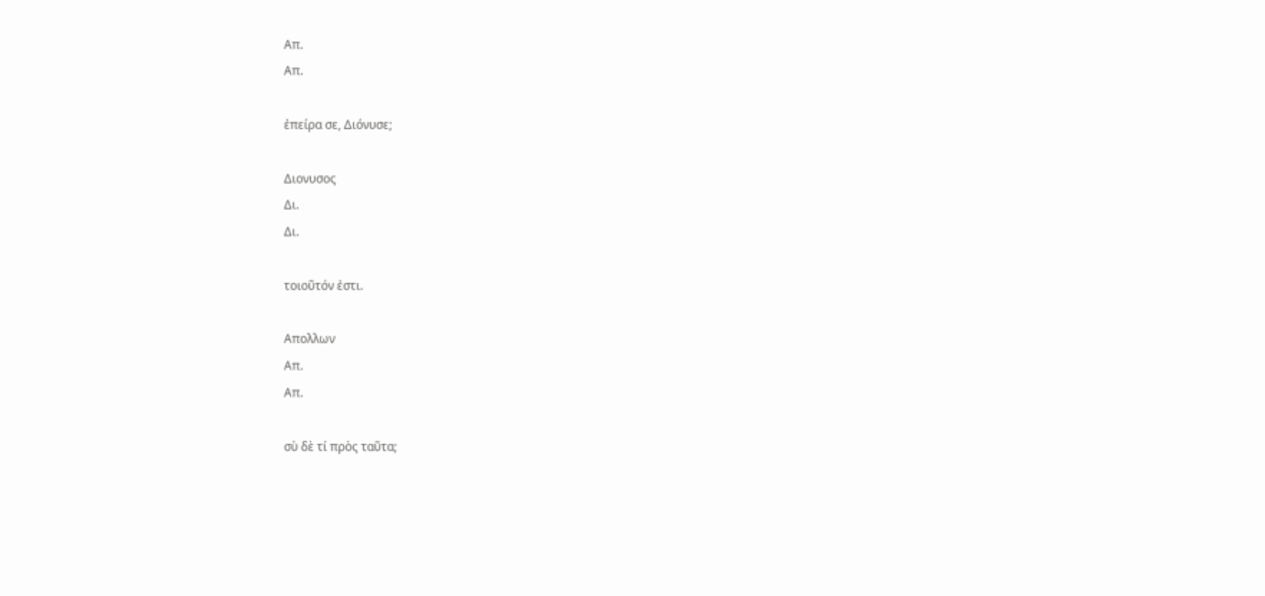Απ.
Απ.

ἐπείρα σε, Διόνυσε;

Διονυσος
Δι.
Δι.

τοιοῦτόν ἐστι.

Απολλων
Απ.
Απ.

σὺ δὲ τί πρὸς ταῦτα;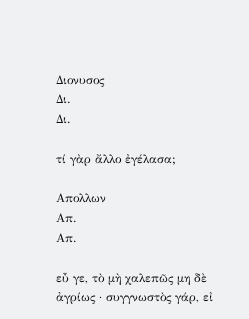Διονυσος
Δι.
Δι.

τί γὰρ ἄλλο ἐγέλασα;

Απολλων
Απ.
Απ.

εὖ γε, τὸ μὴ χαλεπῶς μη δὲ ἀγρίως · συγγνωστὸς γάρ, εἰ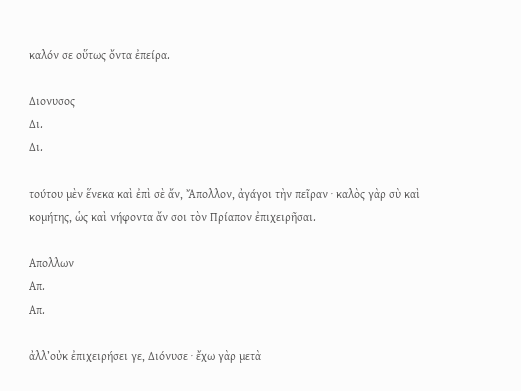καλόν σε οὕτως ὄντα ἐπείρα.

Διονυσος
Δι.
Δι.

τούτου μὲν ἕνεκα καὶ ἐπὶ σὲ ἄν, Ἄπολλον, ἀγάγοι τὴν πεῖραν · καλὸς γὰρ σὺ καὶ κομήτης, ὡς καὶ νήφοντα ἄν σοι τὸν Πρίαπον ἐπιχειρῆσαι.

Απολλων
Απ.
Απ.

ἀλλ’οὐκ ἐπιχειρήσει γε, Διόνυσε · ἔχω γὰρ μετὰ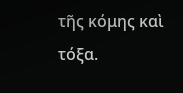τῆς κόμης καὶ τόξα.